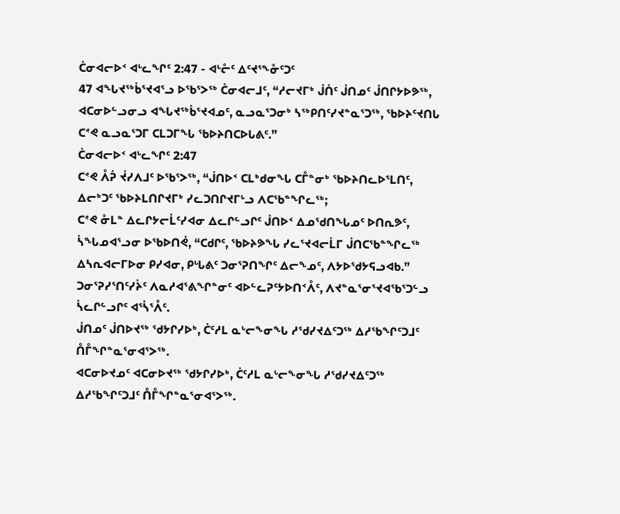ᑖᓂᐊᓕᐅᑉ ᐊᒡᓚᖏᑦ 2:47 - ᐊᒡᓔᑦ ᐃᑦᔪᕐᖕᓁᑦᑐᑦ
47 ᐊᖓᔪᖅᑳᕐᔪᐊᕐᓗ ᐅᖃᕐᐳᖅ ᑖᓂᐊᓕᒧᑦ, “ᓱᓕᔪᒥᒃ ᒎᑏᑦ ᒎᑎᓄᑦ ᒎᑎᒋᔭᐅᕗᖅ, ᐊᑕᓂᐅᓪᓗᓂᓗ ᐊᖓᔪᖅᑳᕐᔪᐊᓄᑦ, ᓇᓗᓇᕐᑐᓂᒃ ᓴᖅᑭᑎᑦᓯᔪᓐᓇᕐᑐᖅ, ᖃᐅᔨᑦᔪᑎᒐ ᑕᕝᕙ ᓇᓗᓇᕐᑐᒥ ᑕᒪᑐᒥᖓ ᖃᐅᔨᑎᑕᐅᒐᕕᑦ.”
ᑖᓂᐊᓕᐅᑉ ᐊᒡᓚᖏᑦ 2:47
ᑕᕝᕙ ᐰᕉ ᔫᓯᐱᒧᑦ ᐅᖃᕐᐳᖅ, “ᒎᑎᐅᑉ ᑕᒪᒃᑯᓂᖓ ᑕᒤᓐᓂᒃ ᖃᐅᔨᑎᓚᐅᕐᒪᑎᑦ, ᐃᓕᒃᑐᑦ ᖃᐅᔨᒪᑎᒋᔪᒥᒃ ᓯᓚᑐᑎᒋᔪᒥᒡᓗ ᐱᑕᖃᓐᖏᓚᖅ;
ᑕᕝᕙ ᓁᒪᓐ ᐃᓚᒋᔭᓕᒫᑦᓯᐊᓂ ᐃᓚᒋᓪᓗᒋᑦ ᒎᑎᐅᑉ ᐃᓄᖁᑎᖓᓄᑦ ᐅᑎᕆᕗᑦ, ᓵᖓᓄᐊᕐᓗᓂ ᐅᖃᐅᑎᕚ, “ᑕᑯᒋᑦ, ᖃᐅᔨᕗᖓ ᓯᓚᕐᔪᐊᓕᒫᒥ ᒎᑎᑕᖃᓐᖏᓚᖅ ᐃᓴᕆᐊᓕᒥᐅᓂ ᑭᓯᐊᓂ, ᑭᒡᒐᕕᑦ ᑐᓂᕐᕈᑎᖏᑦ ᐃᓕᖕᓄᑦ, ᐱᔭᐅᖁᔭᕋᓗᐊᑲ.”
ᑐᓂᕐᕈᓯᕐᑎᑦᓯᔩᑦ ᐱᓇᓱᐊᕐᕕᖏᓐᓂᑦ ᐊᐅᓪᓚᕈᑦᔭᐅᑎᑉᐰᑦ, ᐱᔪᓐᓇᕐᓂᕐᔪᐊᖃᕐᑐᓪᓗ ᓵᓚᒋᓪᓗᒋᑦ ᐊᕐᓵᕐᐰᑦ.
ᒎᑎᓄᑦ ᒎᑎᐅᔪᖅ ᖁᔭᒋᓯᐅᒃ, ᑖᑦᓱᒪ ᓇᒡᓕᖕᓂᖓ ᓱᖁᓯᔪᐃᑦᑐᖅ ᐃᓱᖃᖏᑦᑐᒧᑦ ᑍᒤᖏᓐᓇᕐᓂᐊᕐᐳᖅ.
ᐊᑕᓂᐅᔪᓄᑦ ᐊᑕᓂᐅᔪᖅ ᖁᔭᒋᓯᐅᒃ, ᑖᑦᓱᒪ ᓇᒡᓕᖕᓂᖓ ᓱᖁᓯᔪᐃᑦᑐᖅ ᐃᓱᖃᖏᑦᑐᒧᑦ ᑍᒤᖏᓐᓇᕐᓂᐊᕐᐳᖅ.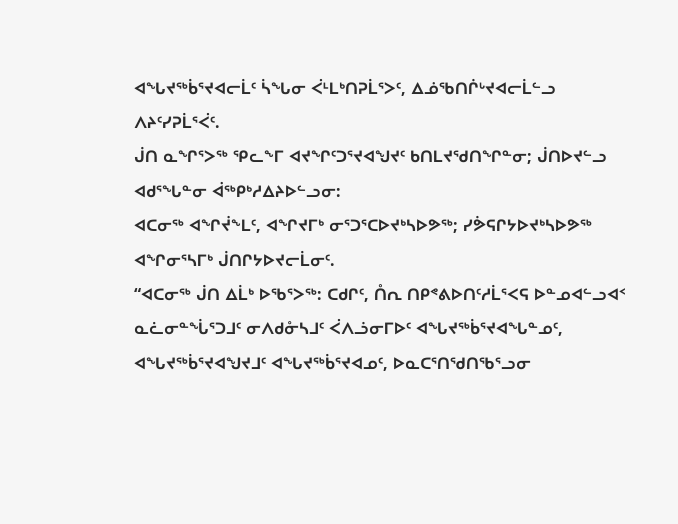ᐊᖓᔪᖅᑳᕐᔪᐊᓕᒫᑦ ᓵᖓᓂ ᐹᒻᒪᒃᑎᕈᒫᕐᐳᑦ, ᐃᓅᖃᑎᒌᒡᔪᐊᓕᒫᓪᓗ ᐱᔨᑦᓯᕈᒫᕐᐹᑦ.
ᒎᑎ ᓇᖏᕐᐳᖅ ᕿᓚᖕᒥ ᐊᔪᖏᑦᑐᕐᔪᐊᖑᔪᑦ ᑲᑎᒪᔪᖁᑎᖏᓐᓂ; ᒎᑎᐅᔪᓪᓗ ᐊᑯᕐᖓᓐᓂ ᐋᖅᑭᒃᓱᐃᔨᐅᓪᓗᓂ:
ᐊᑕᓂᖅ ᐊᖏᔫᖕᒪᑦ, ᐊᖏᔪᒥᒃ ᓂᕐᑐᕐᑕᐅᔪᒃᓴᐅᕗᖅ; ᓯᕘᕋᒋᔭᐅᔪᒃᓴᐅᕗᖅ ᐊᖏᓂᕐᓴᒥᒃ ᒎᑎᒋᔭᐅᔪᓕᒫᓂᑦ.
“ᐊᑕᓂᖅ ᒎᑎ ᐃᒫᒃ ᐅᖃᕐᐳᖅ: ᑕᑯᒋᑦ, ᑍᕆ ᑎᑭᕝᕕᐅᑎᑦᓱᒫᕐᐸᕋ ᐅᓐᓄᐊᓪᓗᐊᑉ ᓇᓛᓂᓐᖔᕐᑐᒧᑦ ᓂᐱᑯᓁᓴᒧᑦ ᐹᐱᓘᓂᒥᐅᑦ ᐊᖓᔪᖅᑳᕐᔪᐊᖓᓐᓄᑦ, ᐊᖓᔪᖅᑳᕐᔪᐊᖑᔪᒧᑦ ᐊᖓᔪᖅᑳᕐᔪᐊᓄᑦ, ᐅᓇᑕᕐᑎᖁᑎᖃᕐᓗᓂ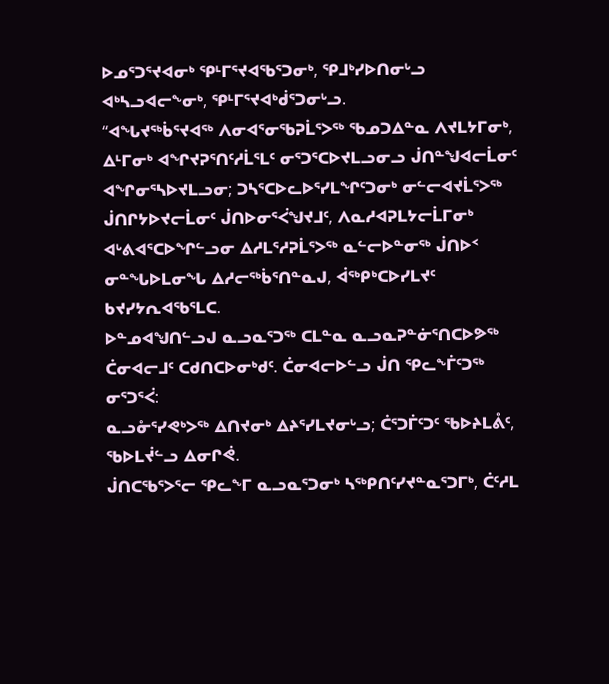ᐅᓄᕐᑐᕐᔪᐊᓂᒃ ᕿᒻᒥᕐᔪᐊᖃᕐᑐᓂᒃ, ᕿᒧᒃᓯᐅᑎᓂᒡᓗ ᐊᒃᓴᓗᐊᓕᖕᓂᒃ, ᕿᒻᒥᕐᔪᐊᒃᑰᕐᑐᓂᒡᓗ.
“ᐊᖓᔪᖅᑳᕐᔪᐊᖅ ᐱᓂᐊᕐᓂᖃᕈᒫᕐᐳᖅ ᖃᓄᑐᐃᓐᓇ ᐱᔪᒪᔭᒥᓂᒃ, ᐃᒻᒥᓂᒃ ᐊᖏᔪᕈᕐᑎᑦᓱᒫᕐᒪᑦ ᓂᕐᑐᕐᑕᐅᔪᒪᓗᓂᓗ ᒎᑎᓐᖑᐊᓕᒫᓂᑦ ᐊᖏᓂᕐᓴᐅᔪᒪᓗᓂ; ᑐᓴᕐᑕᐅᓚᐅᕐᓯᒪᖏᑦᑐᓂᒃ ᓂᓪᓕᐊᔪᒫᕐᐳᖅ ᒎᑎᒋᔭᐅᔪᓕᒫᓂᑦ ᒎᑎᐅᓂᕐᐹᖑᔪᒧᑦ, ᐱᓇᓱᐊᕈᒪᔭᓕᒫᒥᓂᒃ ᐊᒡᕕᐊᕐᑕᐅᖏᓪᓗᓂ ᐃᓱᒪᕐᓱᕈᒫᕐᐳᖅ ᓇᓪᓕᐅᓐᓂᖅ ᒎᑎᐅᑉ ᓂᓐᖓᐅᒪᓂᖓ ᐃᓱᓕᖅᑳᕐᑎᓐᓇᒍ, ᐋᖅᑭᒃᑕᐅᓯᒪᔪᑦ ᑲᔪᓯᔭᕆᐊᖃᕐᒪᑕ.
ᐅᓐᓄᐊᖑᑎᓪᓗᒍ ᓇᓗᓇᕐᑐᖅ ᑕᒪᓐᓇ ᓇᓗᓇᕈᓐᓃᕐᑎᑕᐅᕗᖅ ᑖᓂᐊᓕᒧᑦ ᑕᑯᑎᑕᐅᓂᒃᑯᑦ. ᑖᓂᐊᓕᐅᓪᓗ ᒎᑎ ᕿᓚᖕᒦᑦᑐᖅ ᓂᕐᑐᕐᐹ:
ᓇᓗᓁᕐᓯᕙᒃᐳᖅ ᐃᑎᔪᓂᒃ ᐃᔨᕐᓯᒪᔪᓂᒡᓗ; ᑖᕐᑐᒦᑦᑐᑦ ᖃᐅᔨᒪᕔᑦ, ᖃᐅᒪᔫᓪᓗ ᐃᓂᒋᕚ.
ᒎᑎᑕᖃᕐᐳᕐᓕ ᕿᓚᖕᒥ ᓇᓗᓇᕐᑐᓂᒃ ᓴᖅᑭᑎᑦᓯᔪᓐᓇᕐᑐᒥᒃ, ᑖᑦᓱᒪ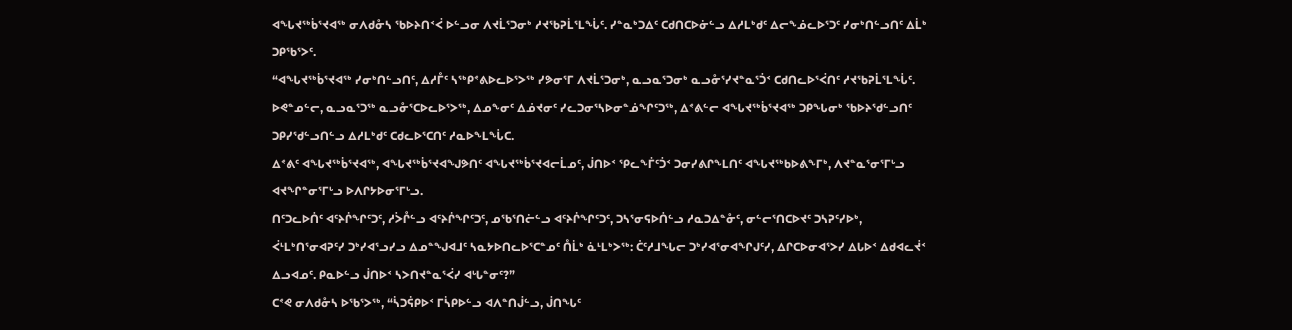ᐊᖓᔪᖅᑳᕐᔪᐊᖅ ᓂᐱᑯᓁᓴ ᖃᐅᔨᑎᑉᐹ ᐅᓪᓗᓂ ᐱᔪᒫᕐᑐᓂᒃ ᓱᔪᖃᕈᒫᕐᒪᖔᑦ. ᓯᓐᓇᒃᑐᐃᑦ ᑕᑯᑎᑕᐅᓃᓪᓗ ᐃᓱᒪᒃᑯᑦ ᐃᓕᖕᓅᓚᐅᕐᑐᑦ ᓯᓂᒃᑎᓪᓗᑎᑦ ᐃᒫᒃ ᑐᑭᖃᕐᐳᑦ.
“ᐊᖓᔪᖅᑳᕐᔪᐊᖅ ᓯᓂᒃᑎᓪᓗᑎᑦ, ᐃᓱᒤᑦ ᓴᖅᑭᕝᕕᐅᓚᐅᕐᐳᖅ ᓯᕗᓂᕐᒥ ᐱᔪᒫᕐᑐᓂᒃ, ᓇᓗᓇᕐᑐᓂᒃ ᓇᓗᓁᕐᓯᔪᓐᓇᕐᑑᑉ ᑕᑯᑎᓚᐅᕐᐹᑎᑦ ᓱᔪᖃᕈᒫᕐᒪᖔᑦ.
ᐅᕙᓐᓄᓪᓕ, ᓇᓗᓇᕐᑐᖅ ᓇᓗᓁᕐᑕᐅᓚᐅᕐᐳᖅ, ᐃᓄᖕᓂᑦ ᐃᓅᔪᓂᑦ ᓯᓚᑐᓂᕐᓴᐅᓂᓐᓅᖏᑦᑐᖅ, ᐃᕝᕕᓪᓕ ᐊᖓᔪᖅᑳᕐᔪᐊᖅ ᑐᑭᖓᓂᒃ ᖃᐅᔨᖁᓪᓗᑎᑦ ᑐᑭᓯᖁᓪᓗᑎᓪᓗ ᐃᓱᒪᒃᑯᑦ ᑕᑯᓚᐅᕐᑕᑎᑦ ᓱᓇᐅᖕᒪᖔᑕ.
ᐃᕝᕕᑦ ᐊᖓᔪᖅᑳᕐᔪᐊᖅ, ᐊᖓᔪᖅᑳᕐᔪᐊᖑᕗᑎᑦ ᐊᖓᔪᖅᑳᕐᔪᐊᓕᒫᓄᑦ, ᒎᑎᐅᑉ ᕿᓚᖕᒦᑦᑑᑉ ᑐᓂᓯᕕᒋᖕᒪᑎᑦ ᐊᖓᔪᖅᑲᐅᕕᖕᒥᒃ, ᐱᔪᓐᓇᕐᓂᕐᒥᒡᓗ ᐊᔪᖏᓐᓂᕐᒥᒡᓗ ᐅᐱᒋᔭᐅᓂᕐᒥᒡᓗ.
ᑎᑦᑐᓚᐅᑏᑦ ᐊᑦᔨᒌᖏᑦᑐᑦ, ᓱᐴᒊᓪᓗ ᐊᑦᔨᒌᖏᑦᑐᑦ, ᓄᖃᕐᑎᓖᓪᓗ ᐊᑦᔨᒌᖏᑦᑐᑦ, ᑐᓴᕐᓂᕋᐅᑏᓪᓗ ᓱᓇᑐᐃᓐᓁᑦ, ᓂᓪᓕᕐᑎᑕᐅᔪᑦ ᑐᓴᕈᑦᓯᐅᒃ, ᐹᒻᒪᒃᑎᕐᓂᐊᕈᑦᓯ ᑐᒃᓯᐊᕐᓗᓯᓗ ᐃᓄᓐᖑᐊᒧᑦ ᓴᓇᔭᐅᑎᓚᐅᕐᑕᓐᓄᑦ ᑍᒫᒃ ᓈᒻᒪᒃᐳᖅ: ᑖᑦᓱᒧᖓᓕ ᑐᒃᓯᐊᕐᓂᐊᖏᒍᑦᓯ, ᐃᒋᑕᐅᓂᐊᕐᐳᓯ ᐃᒐᐅᑉ ᐃᑯᐊᓚᔫᑉ ᐃᓗᐊᓄᑦ. ᑭᓇᐅᓪᓗ ᒎᑎᐅᑉ ᓴᐳᑎᔪᓐᓇᕐᐹᓯ ᐊᒡᒐᓐᓂᑦ?”
ᑕᕝᕙ ᓂᐱᑯᓁᓴ ᐅᖃᕐᐳᖅ, “ᓵᑐᕌᑭᐅᑉ ᒥᓵᑭᐅᓪᓗ ᐊᐱᓐᑎᒎᓪᓗ, ᒎᑎᖓᑦ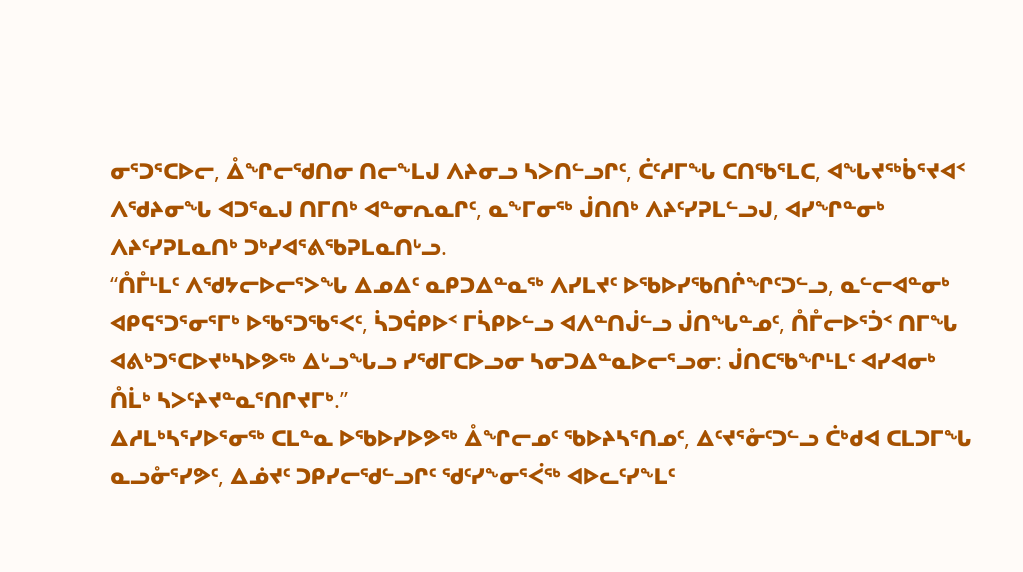ᓂᕐᑐᕐᑕᐅᓕ, ᐂᖏᓕᖁᑎᓂ ᑎᓕᖕᒪᒍ ᐱᔨᓂᓗ ᓴᐳᑎᓪᓗᒋᑦ, ᑖᑦᓱᒥᖓ ᑕᑎᖃᕐᒪᑕ, ᐊᖓᔪᖅᑳᕐᔪᐊᑉ ᐱᖁᔨᓂᖓ ᐊᑐᕐᓇᒍ ᑎᒥᑎᒃ ᐊᓐᓂᕆᓇᒋᑦ, ᓇᖕᒥᓂᖅ ᒎᑎᑎᒃ ᐱᔨᑦᓯᕈᒪᓪᓗᒍ, ᐊᓯᖏᓐᓂᒃ ᐱᔨᑦᓯᕈᒪᓇᑎᒃ ᑐᒃᓯᐊᕐᕕᖃᕈᒪᓇᑎᒡᓗ.
“ᑍᒤᒻᒪᑦ ᐱᖁᔭᓕᐅᓕᕐᐳᖓ ᐃᓄᐃᑦ ᓇᑭᑐᐃᓐᓇᖅ ᐱᓯᒪᔪᑦ ᐅᖃᐅᓯᖃᑎᒌᖏᑦᑐᓪᓗ, ᓇᓪᓕᐊᓐᓂᒃ ᐊᑭᕋᕐᑐᕐᓂᕐᒥᒃ ᐅᖃᕐᑐᖃᕐᐸᑦ, ᓵᑐᕌᑭᐅᑉ ᒥᓵᑭᐅᓪᓗ ᐊᐱᓐᑎᒎᓪᓗ ᒎᑎᖓᓐᓄᑦ, ᑍᒤᓕᐅᕐᑑᑉ ᑎᒥᖓ ᐊᕕᒃᑐᕐᑕᐅᔪᒃᓴᐅᕗᖅ ᐃᒡᓗᖓᓗ ᓯᖁᒥᑕᐅᓗᓂ ᓴᓂᑐᐃᓐᓇᐅᓕᕐᓗᓂ: ᒎᑎᑕᖃᖏᒻᒪᑦ ᐊᓯᐊᓂᒃ ᑍᒫᒃ ᓴᐳᑦᔨᔪᓐᓇᕐᑎᒋᔪᒥᒃ.”
ᐃᓱᒪᒃᓴᕐᓯᐅᕐᓂᖅ ᑕᒪᓐᓇ ᐅᖃᐅᓯᐅᕗᖅ ᐂᖏᓕᓄᑦ ᖃᐅᔨᓴᕐᑎᓄᑦ, ᐃᑦᔪᕐᓁᑦᑐᓪᓗ ᑖᒃᑯᐊ ᑕᒪᑐᒥᖓ ᓇᓗᓁᕐᓯᕗᑦ, ᐃᓅᔪᑦ ᑐᑭᓯᓕᖁᓪᓗᒋᑦ ᖁᑦᓯᖕᓂᕐᐹᖅ ᐊᐅᓚᑦᓯᖕᒪᑦ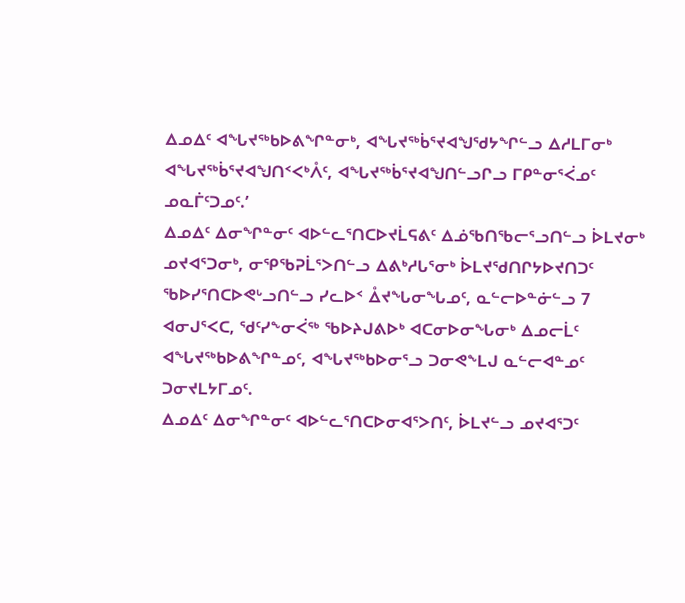ᐃᓄᐃᑦ ᐊᖓᔪᖅᑲᐅᕕᖏᓐᓂᒃ, ᐊᖓᔪᖅᑳᕐᔪᐊᖑᖁᔭᖏᓪᓗ ᐃᓱᒪᒥᓂᒃ ᐊᖓᔪᖅᑳᕐᔪᐊᖑᑎᑉᐸᒃᐰᑦ, ᐊᖓᔪᖅᑳᕐᔪᐊᖑᑎᓪᓗᒋᓗ ᒥᑭᓐᓂᕐᐹᓄᑦ ᓄᓇᒦᑦᑐᓄᑦ.’
ᐃᓄᐃᑦ ᐃᓂᖏᓐᓂᑦ ᐊᐅᓪᓚᕐᑎᑕᐅᔪᒫᕋᕕᑦ ᐃᓅᖃᑎᖃᓕᕐᓗᑎᓪᓗ ᐆᒪᔪᓂᒃ ᓄᔪᐊᕐᑐᓂᒃ, ᓂᕿᖃᕈᒫᕐᐳᑎᓪᓗ ᐃᕕᒃᓱᒐᕐᓂᒃ ᐆᒪᔪᖁᑎᒋᔭᐅᔪᑎᑐᑦ ᖃᐅᓯᕐᑎᑕᐅᕙᒡᓗᑎᓪᓗ ᓯᓚᐅᑉ ᐂᔪᖓᓂᖓᓄᑦ, ᓇᓪᓕᐅᓐᓃᓪᓗ 7 ᐊᓂᒍᕐᐸᑕ, ᖁᑦᓯᖕᓂᐹᖅ ᖃᐅᔨᒍᕕᐅᒃ ᐊᑕᓂᐅᓂᖓᓂᒃ ᐃᓄᓕᒫᑦ ᐊᖓᔪᖅᑲᐅᕕᖏᓐᓄᑦ, ᐊᖓᔪᖅᑲᐅᓂᕐᓗ ᑐᓂᕙᖕᒪᒍ ᓇᓪᓕᐊᓐᓄᑦ ᑐᓂᔪᒪᔭᒥᓄᑦ.
ᐃᓄᐃᑦ ᐃᓂᖏᓐᓂᑦ ᐊᐅᓪᓚᕐᑎᑕᐅᓂᐊᕐᐳᑎᑦ, ᐆᒪᔪᓪᓗ ᓄᔪᐊᕐᑐᑦ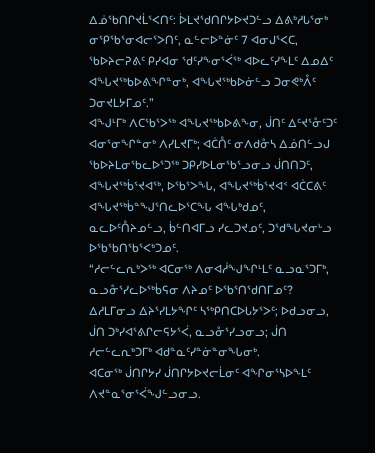ᐃᓅᖃᑎᒋᔪᒫᕐᐸᑎᑦ: ᐆᒪᔪᖁᑎᒋᔭᐅᔪᑐᓪᓗ ᐃᕕᒃᓱᒐᕐᓂᒃ ᓂᕿᖃᕐᓂᐊᓕᕐᐳᑎᑦ, ᓇᓪᓕᐅᓐᓃᑦ 7 ᐊᓂᒍᕐᐸᑕ, ᖃᐅᔨᓕᕈᕕᑦ ᑭᓯᐊᓂ ᖁᑦᓯᖕᓂᕐᐹᖅ ᐊᐅᓚᑦᓯᖕᒪᑦ ᐃᓄᐃᑦ ᐊᖓᔪᖅᑲᐅᕕᖏᓐᓂᒃ, ᐊᖓᔪᖅᑲᐅᓃᓪᓗ ᑐᓂᕙᒃᐰᑦ ᑐᓂᔪᒪᔭᒥᓄᑦ.”
ᐊᖑᒻᒥᒃ ᐱᑕᖃᕐᐳᖅ ᐊᖓᔪᖅᑲᐅᕕᖕᓂ, ᒎᑎᑦ ᐃᑦᔪᕐᓁᑦᑐᑦ ᐊᓂᕐᓂᖏᓐᓂᒃ ᐱᓯᒪᔪᒥᒃ; ᐊᑖᑍᑦ ᓂᐱᑯᓁᓴ ᐃᓅᑎᓪᓗᒍ ᖃᐅᔨᒪᓂᖃᓚᐅᕐᑐᖅ ᑐᑭᓯᐅᒪᓂᖃᕐᓗᓂᓗ ᒎᑎᑎᑐᑦ, ᐊᖓᔪᖅᑳᕐᔪᐊᖅ, ᐅᖃᕐᐳᖓ, ᐊᖓᔪᖅᑳᕐᔪᐊᑉ ᐊᑖᑕᕕᑦ ᐊᖓᔪᖅᑳᓐᖑᕐᑎᓚᐅᕐᑕᖓ ᐊᖓᒃᑯᓄᑦ, ᓇᓚᐅᑦᑍᔨᓄᓪᓗ, ᑳᓪᑎᐊᒥᓗ ᓯᓚᑐᔪᓄᑦ, ᑐᖁᖓᔪᓂᒡᓗ ᐅᖃᖃᑎᖃᕐᐸᒃᑐᓄᑦ.
“ᓱᓕᓪᓚᕆᒃᐳᖅ ᐊᑕᓂᖅ ᐱᓂᐊᓲᖑᖏᒻᒪᑦ ᓇᓗᓇᕐᑐᒥᒃ, ᓇᓗᓁᕐᓯᓚᐅᖅᑳᕋᓂ ᐱᔨᓄᑦ ᐅᖃᕐᑎᖁᑎᒥᓄᑦ?
ᐃᓱᒪᒥᓂᓗ ᐃᔨᕐᓯᒪᔭᖏᑦ ᓴᖅᑭᑎᑕᐅᒐᔭᕐᐳᑦ; ᐅᑯᓗᓂᓗ, ᒎᑎ ᑐᒃᓯᐊᕐᕕᒋᓕᕋᔭᕐᐹ, ᓇᓗᓁᕐᓯᓗᓂᓗ; ᒎᑎ ᓱᓕᓪᓚᕆᒃᑐᒥᒃ ᐊᑯᓐᓇᑦᓯᓐᓃᓐᓂᖓᓂᒃ.
ᐊᑕᓂᖅ ᒎᑎᒋᔭᓯ ᒎᑎᒋᔭᐅᔪᓕᒫᓂᑦ ᐊᖏᓂᕐᓴᐅᖕᒪᑦ ᐱᔪᓐᓇᕐᓂᕐᐹᖑᓪᓗᓂᓗ.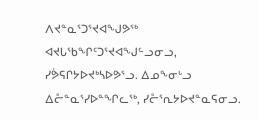ᐱᔪᓐᓇᕐᑐᕐᔪᐊᖑᕗᖅ ᐊᔪᒐᖃᖏᑦᑐᕐᔪᐊᖑᓪᓗᓂᓗ, ᓯᕘᕋᒋᔭᐅᔪᒃᓴᐅᕗᕐᓗ. ᐃᓄᖕᓂᒡᓗ ᐃᓔᓐᓇᕐᓯᐅᓐᖏᓚᖅ, ᓯᓔᕐᕆᔭᐅᔪᓐᓇᕋᓂᓗ.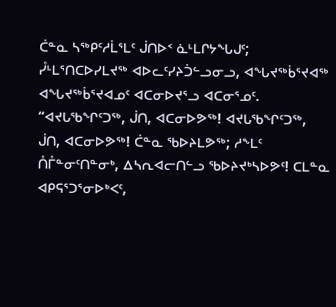ᑖᓐᓇ ᓴᖅᑭᑦᓱᒫᕐᒪᑦ ᒎᑎᐅᑉ ᓈᒻᒪᒋᔭᖓᒍᑦ; ᓮᒻᒪᕐᑎᑕᐅᓯᒪᔪᖅ ᐊᐅᓚᑦᓯᔨᑑᓪᓗᓂᓗ, ᐊᖓᔪᖅᑳᕐᔪᐊᖅ ᐊᖓᔪᖅᑳᕐᔪᐊᓄᑦ ᐊᑕᓂᐅᔪᕐᓗ ᐊᑕᓂᕐᓄᑦ.
“ᐊᔪᒐᖃᖏᑦᑐᖅ, ᒎᑎ, ᐊᑕᓂᐅᕗᖅ! ᐊᔪᒐᖃᖏᑦᑐᖅ, ᒎᑎ, ᐊᑕᓂᐅᕗᖅ! ᑖᓐᓇ ᖃᐅᔨᒪᕗᖅ; ᓱᖕᒪᑦ ᑍᒤᓐᓂᑦᑎᓐᓂᒃ, ᐃᓴᕆᐊᓕᑎᓪᓗ ᖃᐅᔨᔪᒃᓴᐅᕗᑦ! ᑕᒪᓐᓇ ᐊᑭᕋᕐᑐᕐᓂᐅᒃᐸᑦ,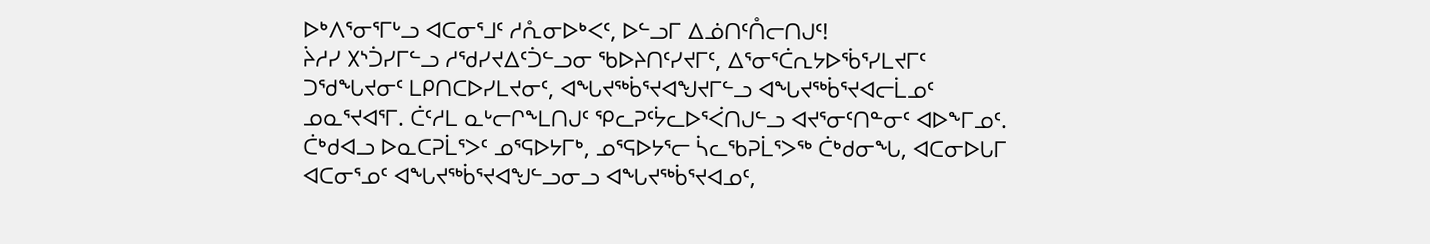ᐅᒃᐱᕐᓂᕐᒥᒡᓗ ᐊᑕᓂᕐᒧᑦ ᓱᕅᓂᐅᒃᐸᑦ, ᐅᓪᓗᒥ ᐃᓅᑎᑦᑍᓕᑎᒍᑦ!
ᔩᓱᓯ ᙭ᔅᑑᓯᒥᓪᓗ ᓱᖁᓯᔪᐃᑦᑑᓪᓗᓂ ᖃᐅᔨᑎᑦᓯᔪᒥᑦ, ᐃᕐᓂᕐᑖᕆᔭᐅᖄᕐᓯᒪᔪᒥᑦ ᑐᖁᖓᔪᓂᑦ ᒪᑭᑎᑕᐅᓯᒪᔪᓂᑦ, ᐊᖓᔪᖅᑳᕐᔪᐊᖑᔪᒥᓪᓗ ᐊᖓᔪᖅᑳᕐᔪᐊᓕᒫᓄᑦ ᓄᓇᕐᔪᐊᕐᒥ. ᑖᑦᓱᒪ ᓇᒡᓕᒋᖕᒪᑎᒍᑦ ᕿᓚᕈᑦᔮᓚᐅᕐᐹᑎᒍᓪᓗ ᐊᔪᕐᓂᑦᑎᓐᓂᑦ ᐊᐅᖕᒥᓄᑦ.
ᑖᒃᑯᐊᓗ ᐅᓇᑕᕈᒫᕐᐳᑦ ᓄᕐᕋᐅᔭᒥᒃ, ᓄᕐᕋᐅᔭᕐᓕ ᓵᓚᖃᕈᒫᕐᐳᖅ ᑖᒃᑯᓂᖓ, ᐊᑕᓂᐅᒐᒥ ᐊᑕᓂᕐᓄᑦ ᐊᖓᔪᖅᑳᕐᔪᐊᖑᓪᓗᓂᓗ ᐊᖓᔪᖅᑳᕐᔪᐊᓄᑦ,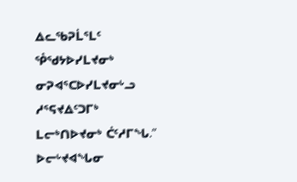ᐃᓚᖃᕈᒫᕐᒪᑦ ᕾᖁᔭᐅᓯᒪᔪᓂᒃ ᓂᕈᐊᕐᑕᐅᓯᒪᔪᓂᒡᓗ ᓱᕐᕋᔪᐃᑦᑐᒥᒃ ᒪᓕᒃᑎᐅᔪᓂᒃ ᑖᑦᓱᒥᖓ.”
ᐅᓕᒡᔪᐊᖓᓂ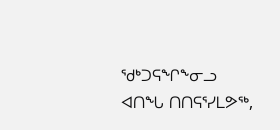ᖁᒃᑐᕋᖏᖕᓂᓗ ᐊᑎᖓ ᑎᑎᕋᕐᓯᒪᕗᖅ,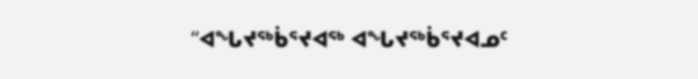“ᐊᖓᔪᖅᑳᕐᔪᐊᖅ ᐊᖓᔪᖅᑳᕐᔪᐊᓄᑦ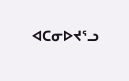ᐊᑕᓂᐅᔪᕐᓗ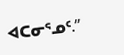ᐊᑕᓂᕐᓄᑦ.”